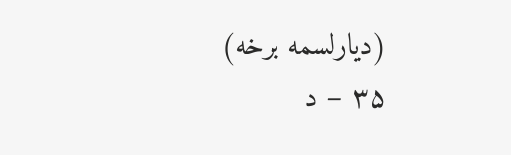(دیارلسمه برخه)
۳۵ – د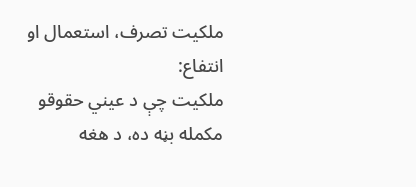ملکیت تصرف، استعمال او انتفاع:
ملکیت چې د عیني حقوقو مکمله بڼه ده، د هغه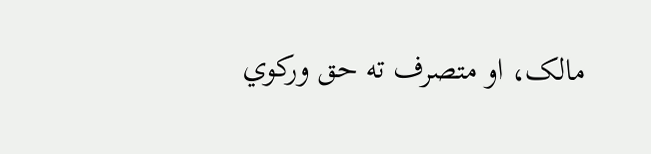مالک، او متصرف ته حق ورکوي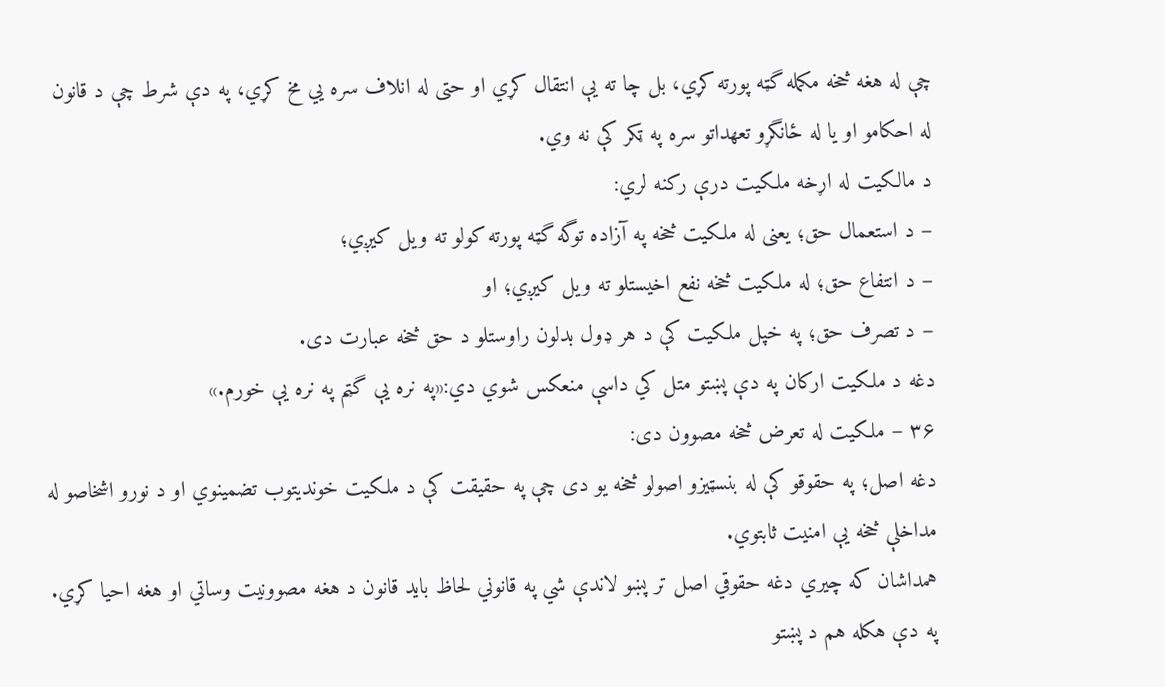چې له هغه څخه مکمله گټه پورته کړي، بل چا ته یې انتقال کړي او حتی له انلاف سره یي مخ کړي، په دې شرط چې د قانون له احکامو او یا له ځانگړو تعهداتو سره په ټکر کې نه وي.
د مالکیت له اړخه ملکیت درې رکنه لري:
– د استعمال حق؛ یعنی له ملکیت څخه په آزاده توگه گټه پورته کولو ته ویل کیږي؛
– د انتفاع حق؛ له ملکیت څخه نفع اخیستلو ته ویل کیږي؛ او
– د تصرف حق؛ په خپل ملکیت کې د هر ډول بدلون راوستلو د حق څخه عبارت دی.
دغه د ملکیت ارکان په دې پښتو متل کي داسې منعکس شوي دي:«په نره یې گټم په نره یې خورم.»
۳۶ – ملکیت له تعرض څخه مصوون دی:
دغه اصل؛ په حقوقو کې له بنسټیزو اصولو څخه یو دی چې په حقیقت کې د ملکیت خوندیتوب تضمینوي او د نورو اشخاصو له مداخلې څخه یې امنیت ثابتوي.
همداشان که چیري دغه حقوقي اصل تر پښو لاندې شي په قانوني لحاظ باید قانون د هغه مصوونیت وساتي او هغه احیا کړي. په دې هکله هم د پښتو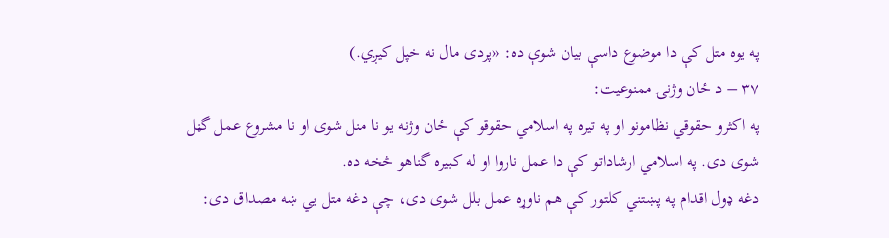په یوه متل کې دا موضوع داسې بیان شوې ده: «پردی مال نه خپل کیږي.)
۳۷ – د ځان وژنۍ ممنوعیت:
په اکثرو حقوقي نظامونو او په تیره په اسلامي حقوقو کې ځان وژنه یو نا منل شوی او نا مشروع عمل گڼل شوی دی. په اسلامي ارشاداتو کې دا عمل ناروا او له کبیره گناهو څخه ده.
دغه ډول اقدام په پښتني کلتور کې هم ناوړه عمل بلل شوی دی، چې دغه متل یي ښه مصداق دی: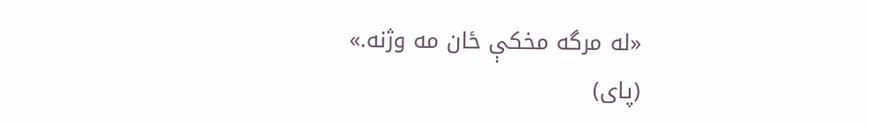«له مرگه مخکې ځان مه وژنه.»
(پای)